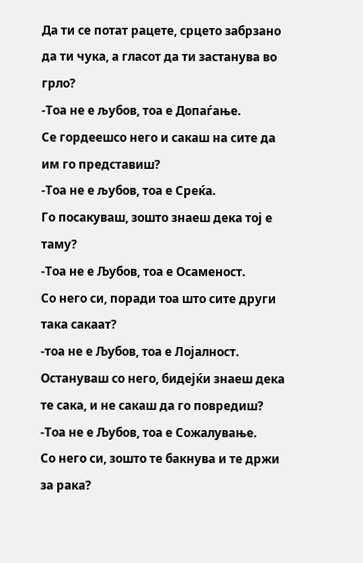Да ти се потат рацете, срцето забрзано да ти чука, а гласот да ти застанува во грло?
-Тоа не е љубов, тоа е Допаѓање.
Се гордеешсо него и сакаш на сите да им го представиш?
-Тоа не е љубов, тоа е Среќа.
Го посакуваш, зошто знаеш дека тој е таму?
-Тоа не е Љубов, тоа е Осаменост.
Со него си, поради тоа што сите други така сакаат?
-тоа не е Љубов, тоа е Лојалност.
Остануваш со него, бидејќи знаеш дека те сака, и не сакаш да го повредиш?
-Тоа не е Љубов, тоа е Сожалување.
Со него си, зошто те бакнува и те држи за рака?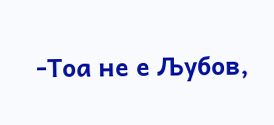-Тоа не е Љубов,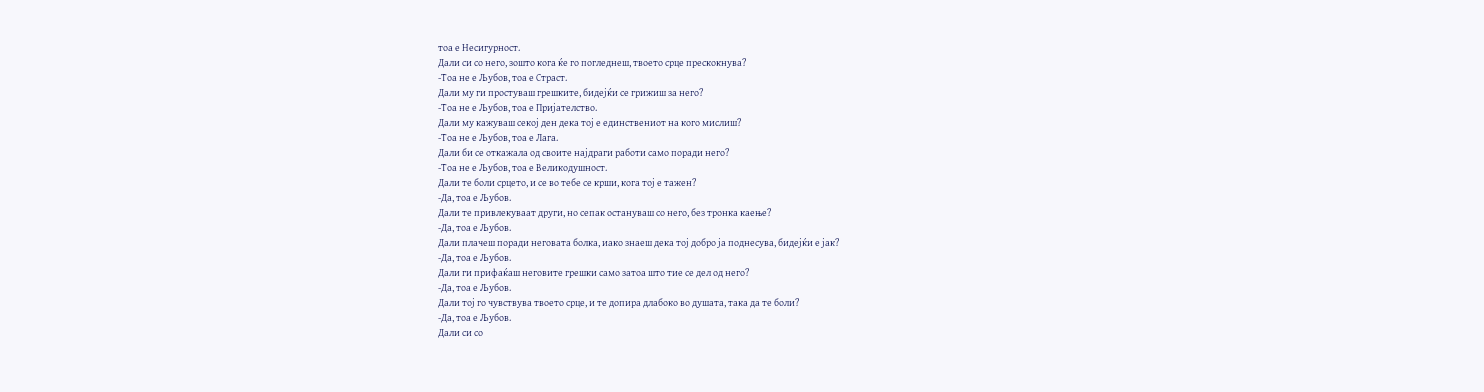тоа е Несигурност.
Дали си со него, зошто кога ќе го погледнеш, твоето срце прескокнува?
-Тоа не е Љубов, тоа е Страст.
Дали му ги простуваш грешките, бидејќи се грижиш за него?
-Тоа не е Љубов, тоа е Пријателство.
Дали му кажуваш секој ден дека тој е единствениот на кого мислиш?
-Тоа не е Љубов, тоа е Лага.
Дали би се откажала од своите најдраги работи само поради него?
-Тоа не е Љубов, тоа е Великодушност.
Дали те боли срцето, и се во тебе се крши, кога тој е тажен?
-Да, тоа е Љубов.
Дали те привлекуваат други, но сепак остануваш со него, без тронка каење?
-Да, тоа е Љубов.
Дали плачеш поради неговата болка, иако знаеш дека тој добро ја поднесува, бидејќи е јак?
-Да, тоа е Љубов.
Дали ги прифаќаш неговите грешки само затоа што тие се дел од него?
-Да, тоа е Љубов.
Дали тој го чувствува твоето срце, и те допира длабоко во душата, така да те боли?
-Да, тоа е Љубов.
Дали си со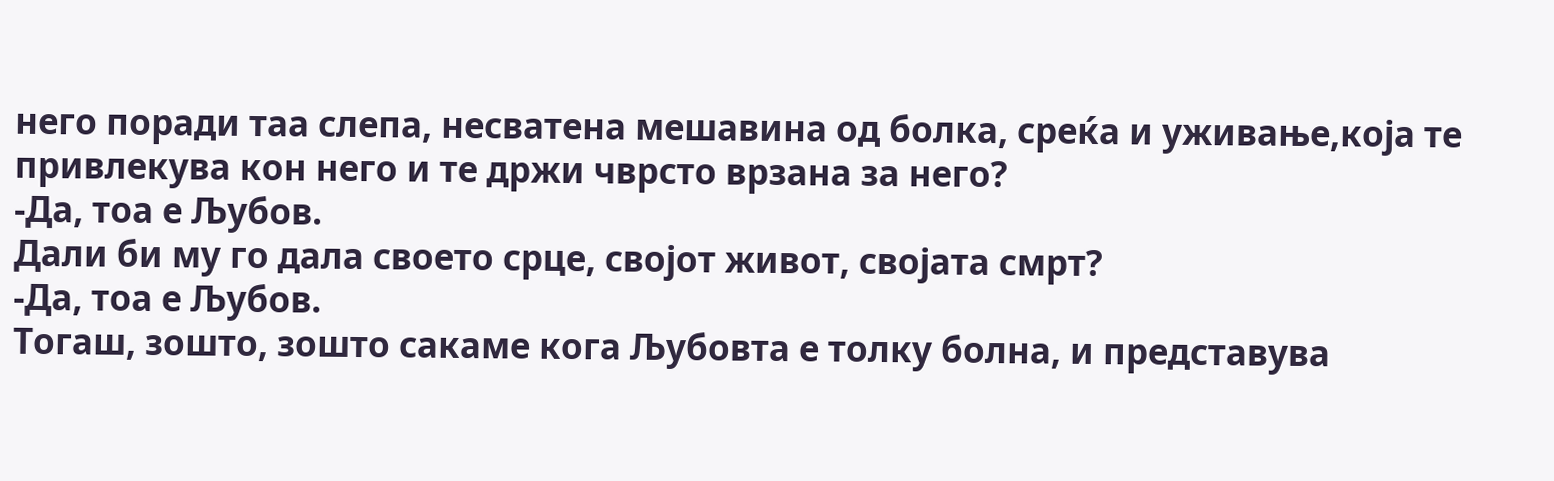него поради таа слепа, несватена мешавина од болка, среќа и уживање,која те привлекува кон него и те држи чврсто врзана за него?
-Да, тоа е Љубов.
Дали би му го дала своето срце, својот живот, својата смрт?
-Да, тоа е Љубов.
Тогаш, зошто, зошто сакаме кога Љубовта е толку болна, и представува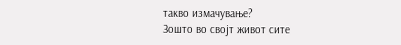такво измачување?
Зошто во својт живот сите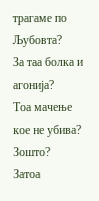трагаме по Љубовта?
За таа болка и агонија?
Тоа мачење кое не убива?
Зошто?
Затоа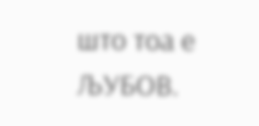што тоа е ЉУБОВ.